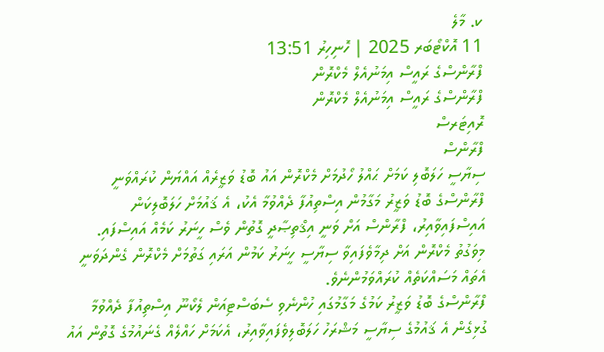ކ. މާލެ
11 އޮކްޓޯބަރ 2025 | ހޮނިހިރު 13:51
ފްރާންސްގެ ރައީސް އިމަނުއެލް މެކްރޮން
ފްރާންސްގެ ރައީސް އިމަނުއެލް މެކްރޮން
ރޮއިޓަރސް
ފްރާންސް
ސިޔާސީ ހަލަބޮލި ކަމަށް ޙައްލު ހޯދުމަށް މެކްރޮން އައު ބޮޑު ވަޒީރެއް އައްޔަން ކުރައްވަނީ
ފްރާންސްގެ ބޮޑު ވަޒީރު މަގާމުން އިސްތިއުފާ ދެއްވުމާ އެކު، އެ ޤައުމަށް ހަލަބޮލިކަން އައިސްފައިވާއިރު، ފްރާންސް އަށް ވަނީ އިޤްތިޞާދީ ގޮތުން ވެސް ހީނަރު ކަމެއް އައިސްފައި. މިވަގުތު މެކްރޮން އަށް ދިމާވެފައިވާ ސިޔާސީ ހީނަރު ކަމުން އަރައި ގަތުމަށް މެކްރޮން ގެންދަވަނީ އެތައް މަސައްކަތެއް ކުރައްވަމުންނެވެ.
ފްރާންސްގެ ބޮޑު ވަޒީރު ކަމުގެ މަގާމުގައި ހުންނެވި ސެބަސްޓިއަން ލެކޯނޫ އިސްތިއުފާ ދެއްވުމާ ގުޅިގެން އެ ޤައުމުގެ ސިޔާސީ މަޝްރަހު ހަލަބޮލިވެފައިވާއިރު، އެކަމަށް ހައްލެއް ގެނައުމުގެ ގޮތުން އައު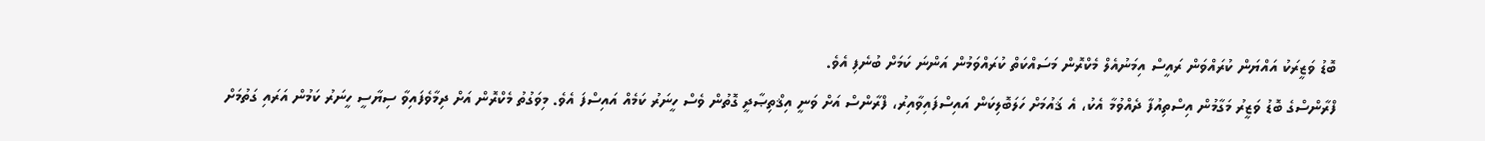ބޮޑު ވަޒީރަކު އައްޔަން ކުރައްވަން ރައީސް އިމަނުއެލް މެކްރޮން މަސައްކަތް ކުރައްވަމުން އަންނަ ކަމަށް ބުނެފި އެވެ.
ފްރާންސްގެ ބޮޑު ވަޒީރު މަގާމުން އިސްތިއުފާ ދެއްވުމާ އެކު، އެ ޤައުމަށް ހަލަބޮލިކަން އައިސްފައިވާއިރު، ފްރާންސް އަށް ވަނީ އިޤްތިޞާދީ ގޮތުން ވެސް ހީނަރު ކަމެއް އައިސްފަ އެވެ. މިވަގުތު މެކްރޮން އަށް ދިމާވެފައިވާ ސިޔާސީ ހީނަރު ކަމުން އަރައި ގަތުމަށް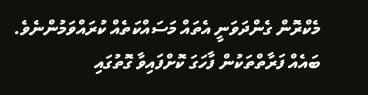މެކްރޮން ގެންދަވަނީ އެތައް މަސައްކަތެއް ކުރައްވަމުންނެވެ.
ބައެއް ފަރާތްތަކުން ފާހަގަ ކޮށްފައިވާ ގޮތުގައި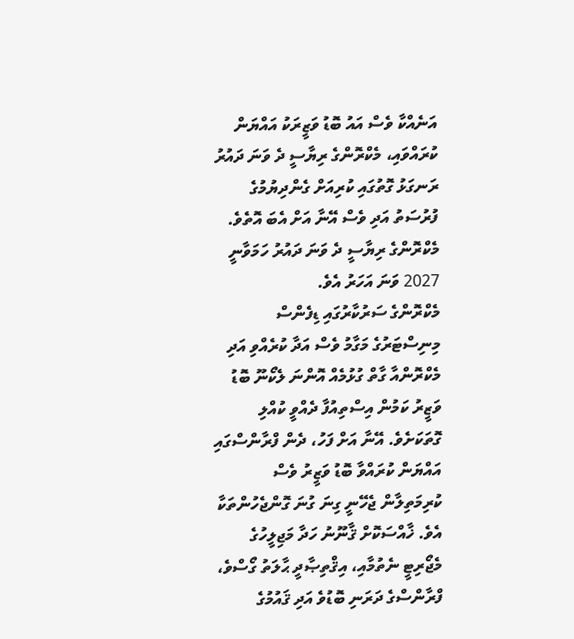އަނެއްކާ ވެސް އައު ބޮޑު ވަޒީރަކު އައްޔަން ކުރައްވައި، މެކްރޮންގެ ރިޔާސީ ދެ ވަނަ ދައުރު ރަނގަޅު ގޮތުގައި ކުރިއަށް ގެންދިޔުމުގެ ފުރުސަތު އަދި ވެސް އޭނާ އަށް އެބަ އޮތެވެ. މެކްރޮންގެ ރިޔާސީ ދެ ވަނަ ދައުރު ހަމަވާނީ 2027 ވަނަ އަހަރު އެވެ.
މެކްރޮންގެ ސަރުކާރުގައި ޑިފެންސް މިނިސްޓަރުގެ މަގާމު ވެސް އަދާ ކުރެއްވި އަދި މެކްރޮންއާ ގާތް ގުޅުމެއް އޮންނަ ލެކޯނޫ ބޮޑު ވަޒީރު ކަމުން އިސްތިއުފާ ދެއްވީ ކުއްލި ގޮތަކަށެވެ. އޭނާ އަށް ފަހު، ދެން ފްރާންސްގައި އައްޔަން ކުރައްވާ ބޮޑު ވަޒީރު ވެސް ކުރިމަތިލާން ޖެހޭނީ ގިނަ ގުނަ ގޮންޖެހުންތަކާ އެވެ. ޚާއްސަކޮށް ޤާނޫނު ހަދާ މަޖިލީހުގެ މެޖޯރިޓީ ނެތުމާއި، އިޤްތިޞާދީ ޙާލަތު ގޯސްވެ، ފްރާންސްގެ ދަރަނި ބޮޑުވެ އަދި ޤައުމުގެ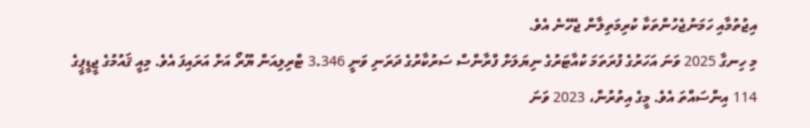އިޖުތުމާއި ހަމަނުޖެހުންތަކާ ކުރިމަތިލާން ޖެހޭނެ އެވެ.
މި ހިނގާ 2025 ވަނަ އަހަރުގެ ފުރަތަމަ ކުއާޓަރުގެ ނިޔަލަށް ފްރާންސް ސަރުކާރުގެ ދަރަނި ވަނީ 3.346 ޓްރިލިއަން ޔޫރޯ އަށް އަރައިފަ އެވެ. މިއީ ޤައުމުގެ ޖީޑީޕީގެ 114 އިންސައްތަ އެވެ. މީގެ އިތުރުން، 2023 ވަނަ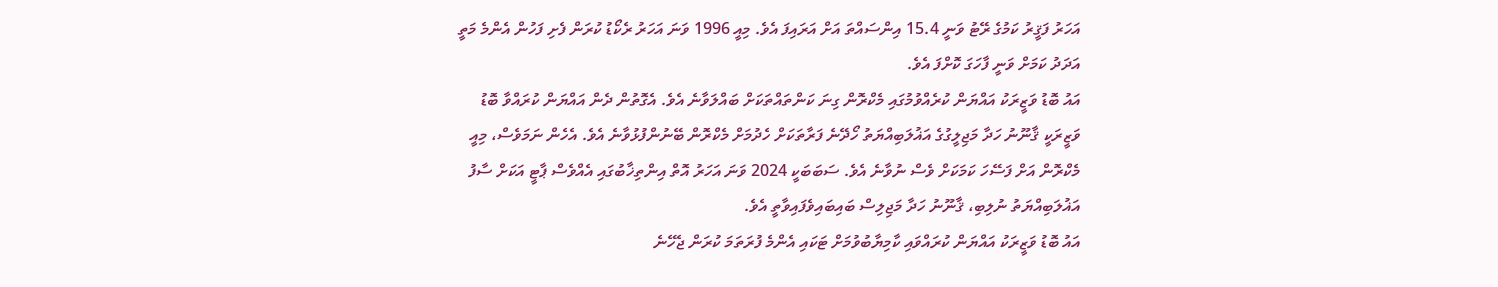އަހަރު ފަޤީރު ކަމުގެ ރޭޓު ވަނީ 15.4 އިންސައްތަ އަށް އަރައިފަ އެވެ. މިއީ 1996 ވަނަ އަހަރު ރެކޯޑު ކުރަން ފެށި ފަހުން އެންމެ މަތީ އަދަދު ކަމަށް ވަނީ ފާހަގަ ކޮށްފަ އެވެ.
އައު ބޮޑު ވަޒީރަކު އައްޔަން ކުރެއްވުމުގައި މެކްރޮން ގިނަ ކަންތައްތަކަށް ބައްލަވާނެ އެވެ. އެގޮތުން ދެން އައްޔަން ކުރައްވާ ބޮޑު ވަޒީރަކީ ޤާނޫނު ހަދާ މަޖިލީގުގެ އަޣުލަބިއްޔަތު ހޯދޭނެ ފަރާތަކަށް ހެދުމަށް މެކްރޮން ބޭނުންފުޅުވާނެ އެވެ. އެހެން ނަމަވެސް، މިއީ މެކްރޮން އަށް ފަސޭހަ ކަމަކަށް ވެސް ނުވާނެ އެވެ. ސަބަބަކީ 2024 ވަނަ އަހަރު އޮތް އިންތިޚާބުގައި އެއްވެސް ޕާޓީ އަކަށް ސާފު އަޣުލަބިއްޔަތު ނުލިބި، ޤާނޫނު ހަދާ މަޖިލިސް ބައިބައިވެފައިވާތީ އެވެ.
އައު ބޮޑު ވަޒީރަކު އައްޔަން ކުރައްވައި ކާމިޔާބުވުމަށް ޓަކައި އެންމެ ފުރަތަމަ ކުރަން ޖެހޭނެ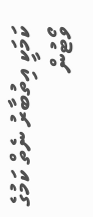ކަމަކީ އިތުބާރު ނެތް ކަމުގެ ވޯޓުން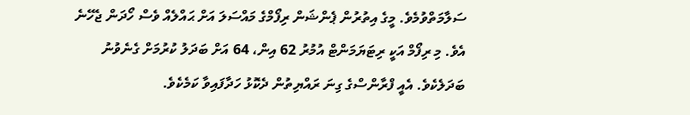ސަލާމަތްވުމެވެ. މީގެ އިތުރުން ޕެންޝަން ރިފޯމްގެ މައްސަލަ އަށް ޙައްލެއް ވެސް ހޯދަން ޖެހޭނެ އެވެ. މި ރިފޯމް އަކީ ރިޓަޔަމަންޓް އުމުރު 62 އިން، 64 އަށް ބަދަލު ކުރުމަށް ގެނެވުނު ބަދަލެކެވެ. އެއީ ފްރާންސްގެ ގިނަ ރައްޔިތުން ދެކޮޅު ހަދާފައިވާ ކަމެކެވެ.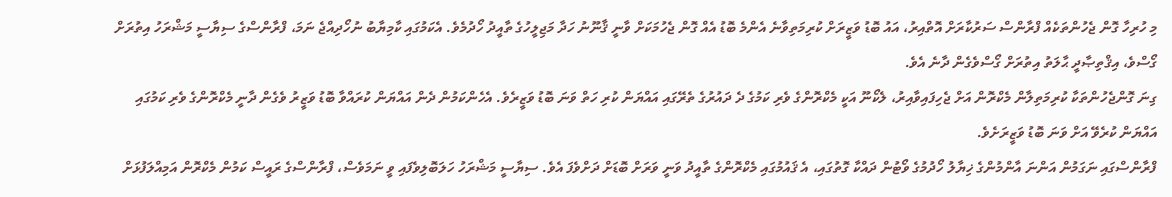މި ހުރިހާ ގޮން ޖެހުންތަކެއް ފްރާންސް ސަރުކާރަށް އޮތްއިރު، އައު ބޮޑު ވަޒީރަށް ކުރިމަތިވާނެ އެންމެ ބޮޑު އެއް ގޮން ޖެހުމަކަށް ވާނީ ޤާނޫނު ހަދާ މަޖިލީހުގެ ތާއީދު ހޯދުމެވެ. އެކަމުގައި ކާމިޔާބު ނުހޯދިއްޖެ ނަމަ، ފްރާންސްގެ ސިޔާސީ މަޝްރަހު އިތުރަށް ގޯސްވެ، އިޤްތިޞާދީ ޙާލަތު އިތުރަށް ގޯސްވެގެން ދާނެ އެވެ.
ގިނަ ގޮންޖެހުންތަކާ ކުރިމަތިލާން މެކްރޮން އަށް ޖެހިފައިވާއިރު، ލެކޯނޫ އަކީ މެކްރޮންގެ ވެރި ކަމުގެ ދެ ދައުރުގެ ތެރޭގައި އައްޔަން ކުރި ހަތް ވަނަ ބޮޑު ވަޒީރެވެ. އެހެންކަމުން ދެން އައްޔަން ކުރައްވާ ބޮޑު ވަޒީރު ވެގެން ދާނީ މެކްރޮންގެ ވެރި ކަމުގައި އައްޔަން ކުރެވޭ އަށް ވަނަ ބޮޑު ވަޒީރަށެވެ.
ފްރާންސްގައި ނަގަމުން އަންނަ އާންމުންގެ ޚިޔާލު ހޯދުމުގެ ވޯޓުން ދައްކާ ގޮތުގައި، އެ ޤައުމުގައި މެކްރޮންގެ ތާއީދު ވަނީ ވަރަށް ބޮޑަށް ދަށްވެފަ އެވެ. ސިޔާސީ މަޝްރަހު ހަލަބޮލިވެފައި ވީ ނަމަވެސް، ފްރާންސްގެ ރައީސް ކަމުން މެކްރޮން އަމިއްލަފުޅަށް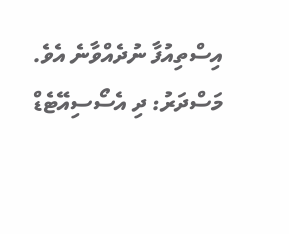އިސްތިއުފާ ނުދެއްވާނެ އެވެ.
މަސްދަރު: ދި އެސޯސިއޭޓެޑް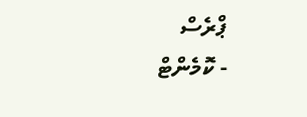ޕްރެސް
- ކޮމެންޓް